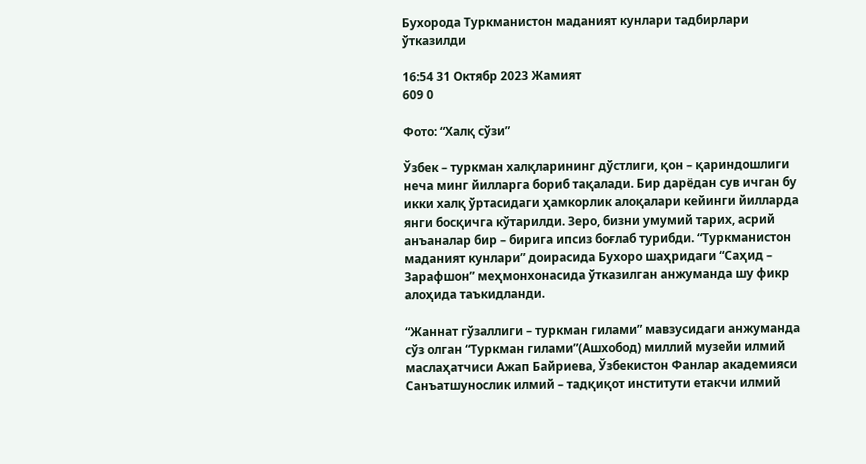Бухорода Туркманистон маданият кунлари тадбирлари ўтказилди

16:54 31 Октябр 2023 Жамият
609 0

Фото: “Халқ сўзи”

Ўзбек – туркман халқларининг дўстлиги, қон – қариндошлиги неча минг йилларга бориб тақалади. Бир дарёдан сув ичган бу икки халқ ўртасидаги ҳамкорлик алоқалари кейинги йилларда янги босқичга кўтарилди. Зеро, бизни умумий тарих, асрий анъаналар бир – бирига ипсиз боғлаб турибди. “Туркманистон маданият кунлари” доирасида Бухоро шаҳридаги “Саҳид – Зарафшон” меҳмонхонасида ўтказилган анжуманда шу фикр алоҳида таъкидланди.

“Жаннат гўзаллиги – туркман гилами” мавзусидаги анжуманда сўз олган “Туркман гилами”(Ашхобод) миллий музейи илмий маслаҳатчиси Ажап Байриева, Ўзбекистон Фанлар академияси Санъатшунослик илмий – тадқиқот институти етакчи илмий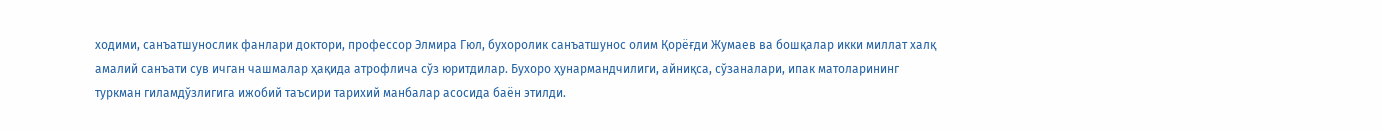ходими, санъатшунослик фанлари доктори, профессор Элмира Гюл, бухоролик санъатшунос олим Қорёғди Жумаев ва бошқалар икки миллат халқ амалий санъати сув ичган чашмалар ҳақида атрофлича сўз юритдилар. Бухоро ҳунармандчилиги, айниқса, сўзаналари, ипак матоларининг туркман гиламдўзлигига ижобий таъсири тарихий манбалар асосида баён этилди.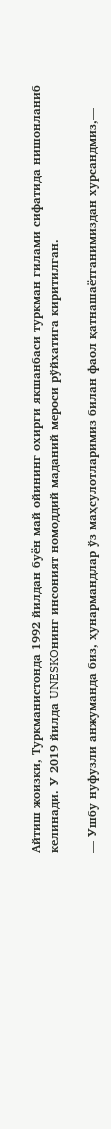Айтиш жоизки, Туркманистонда 1992 йилдан буён май ойининг охирги якшанбаси туркман гилами сифатида нишонланиб келинади. У 2019 йилда UNESKOнинг инсоният номоддий маданий мероси рўйхатига киритилган.

— Ушбу нуфузли анжуманда биз, ҳунармандлар ўз маҳсулотларимиз билан фаол қатнашаётганимиздан хурсандмиз,—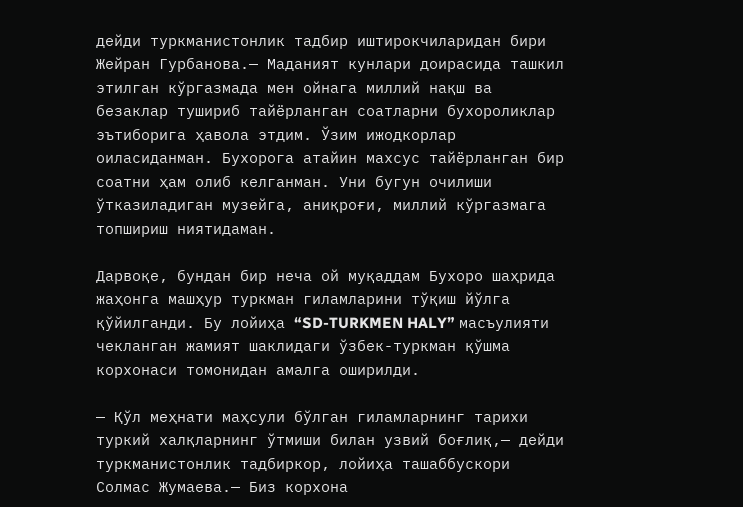дейди туркманистонлик тадбир иштирокчиларидан бири Жейран Гурбанова.— Маданият кунлари доирасида ташкил этилган кўргазмада мен ойнага миллий нақш ва безаклар тушириб тайёрланган соатларни бухороликлар эътиборига ҳавола этдим. Ўзим ижодкорлар оиласиданман. Бухорога атайин махсус тайёрланган бир соатни ҳам олиб келганман. Уни бугун очилиши ўтказиладиган музейга, аниқроғи, миллий кўргазмага топшириш ниятидаман.

Дарвоқе, бундан бир неча ой муқаддам Бухоро шаҳрида жаҳонга машҳур туркман гиламларини тўқиш йўлга қўйилганди. Бу лойиҳа “SD-TURKMEN HALY” масъулияти чекланган жамият шаклидаги ўзбек-туркман қўшма корхонаси томонидан амалга оширилди.

— Қўл меҳнати маҳсули бўлган гиламларнинг тарихи туркий халқларнинг ўтмиши билан узвий боғлиқ,— дейди туркманистонлик тадбиркор, лойиҳа ташаббускори Солмас Жумаева.— Биз корхона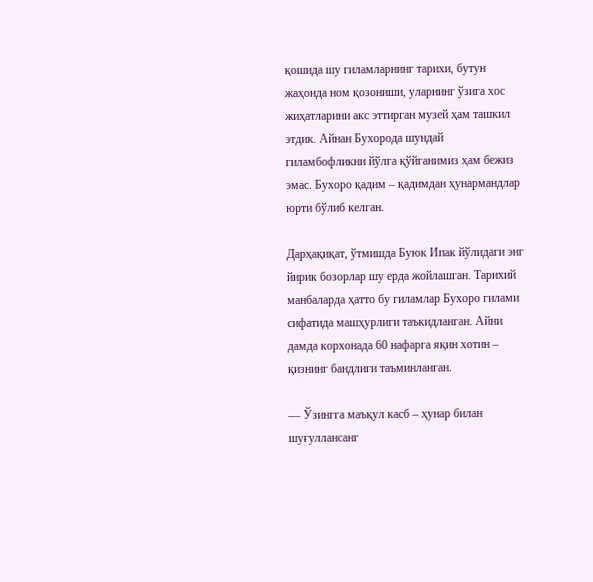қошида шу гиламларнинг тарихи, бутун жаҳонда ном қозониши, уларнинг ўзига хос жиҳатларини акс эттирган музей ҳам ташкил этдик. Айнан Бухорода шундай гиламбофликни йўлга қўйганимиз ҳам бежиз эмас. Бухоро қадим – қадимдан ҳунармандлар юрти бўлиб келган.

Дарҳақиқат, ўтмишда Буюк Ипак йўлидаги энг йирик бозорлар шу ерда жойлашган. Тарихий манбаларда ҳатто бу гиламлар Бухоро гилами сифатида машҳурлиги таъкидланган. Айни дамда корхонада 60 нафарга яқин хотин – қизнинг бандлиги таъминланган.

— Ўзингга маъқул касб – ҳунар билан шуғуллансанг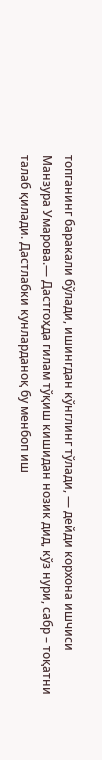топганинг баракали бўлади, ишингдан кўнглинг тўлади, — дейди корхона ишчиси Манзура Умарова.— Дастгоҳда гилам тўқиш кишидан нозик дид, кўз нури, сабр – тоқатни талаб қилади. Дастлабки кунларданоқ бу менбоп иш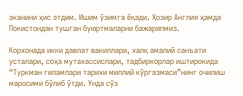эканини ҳис этдим. Ишим ўзимга ёқади. Ҳозир Англия ҳамда Покистондан тушган буюртмаларни бажаряпмиз.

Корхонада икки давлат вакиллари, халқ амалий санъати усталари, соҳа мутахассислари, тадбиркорлар иштирокида “Туркман гиламлари тарихи миллий кўргазмаси”нинг очилиш маросими бўлиб ўтди. Унда сўз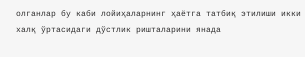олганлар бу каби лойиҳаларнинг ҳаётга татбиқ этилиши икки халқ ўртасидаги дўстлик ришталарини янада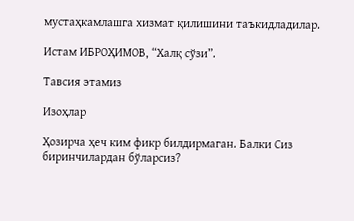мустаҳкамлашга хизмат қилишини таъкидладилар.

Истам ИБРОҲИМОВ, “Халқ сўзи”.

Тавсия этамиз

Изоҳлар

Ҳозирча ҳеч ким фикр билдирмаган. Балки Сиз биринчилардан бўларсиз?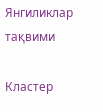Янгиликлар тақвими

Кластер